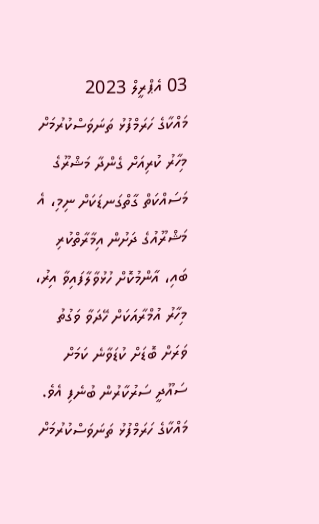03 އެޕްރީލް 2023
މައްކާގެ ހަރަމްފުޅު ތަނަވަސްކުރުމަށް މިހާރު ކުރިއަށް ގެންދާ މަޝްރޫގެ މަސައްކަތް ގާތްގަނޑަކަށް ނިމި، އެ މަޝްރޫއުގެ ދަށުން އިމާރާތްކުރި ބައި، އާންމުކޮށް ހުޅުވާލާފައިވާ އިރު، މިހާރު އުމްރާއަކަށް ހޭދަވާ ވަގުތު ވަރަށް ބޮޑަށް ކުޑަވާނެ ކަމަށް ސައޫދީ ސަރުކާރުން ބުނެފި އެވެ.
މައްކާގެ ހަރަމްފުޅު ތަނަވަސްކުރުމަށް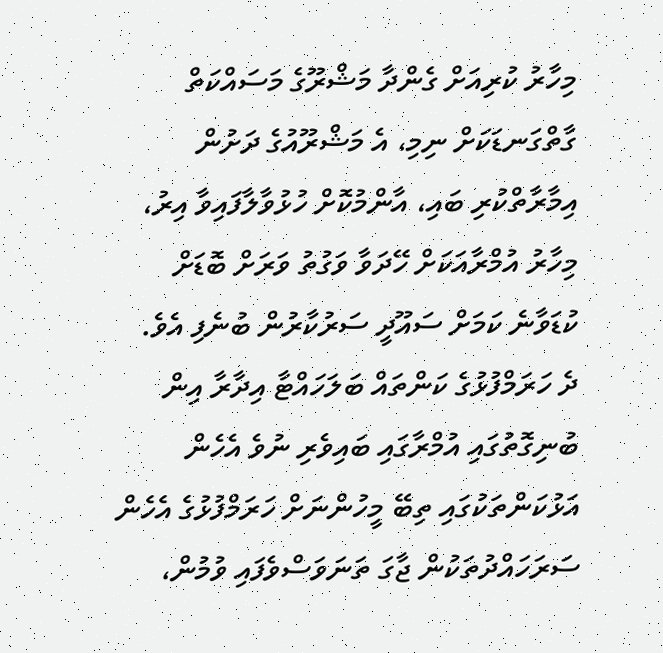މިހާރު ކުރިއަށް ގެންދާ މަޝްރޫގެ މަސައްކަތް ގާތްގަނޑަކަށް ނިމި، އެ މަޝްރޫއުގެ ދަށުން އިމާރާތްކުރި ބައި، އާންމުކޮށް ހުޅުވާލާފައިވާ އިރު، މިހާރު އުމްރާއަކަށް ހޭދަވާ ވަގުތު ވަރަށް ބޮޑަށް ކުޑަވާނެ ކަމަށް ސައޫދީ ސަރުކާރުން ބުނެފި އެވެ.
ދެ ހަރަމްފުޅުގެ ކަންތައް ބަލަހައްޓާ އިދާރާ އިން ބުނިގޮތުގައި އުމްރާގައި ބައިވެރި ނުވެ އެހެން އަޅުކަންތަކުގައި ތިބޭ މީހުންނަށް ހަރަމްފުޅުގެ އެހެން ސަރަހައްދުތަކުން ޖާގަ ތަނަވަސްވެފައި ވުމުން،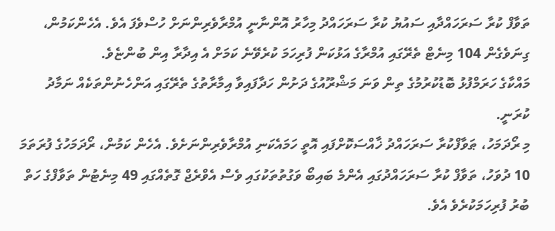ތަވާފް ކުރާ ސަރަހައްދާއި ސައުޔު ކުރާ ސަރަހައްދު މިހާރު އޮންނާނީ އުމްރާވެރިންނަށް ހުސްވެފަ އެވެ. އެހެންކަމުން، ގިނަވެގެން 104 މިނެޓް ތެރޭގައި އުމްރާގެ އަޅުކަން ފުރިހަމަ ކުރެވޭނެ ކަމަށް އެ އިދާރާ އިން ބުންޏެވެ.
މައްކާގެ ހަރަމްފުޅު ބޮޑުކުރުމުގެ ތިން ވަނަ މަޝްރޫއުގެ ދަށުން ހަދާފައިވާ އިމާރާތުގެ ތެރޭގައި އަންހެނުންތަކެއް ނަމާދު ކުރަނީ.
މި ރޯދަމަހު، ޠަވާފްކުރާ ސަރަހައްދު ޚާއްސަކޮށްފައި އޮތީ ހަމައެކަނި އުމްރާވެރިންނަށެވެ. އެހެން ކަމުން، ރޯދަމަހުގެ ފުރަތަމަ 10 ދުވަހު، ތަވާފް ކުރާ ސަރަހައްދުގައި އެންމެ ބައިބޯ ވަގުތުތަކުގައި ވެސް އެވްރެޖް ގޮތެއްގައި 49 މިނެޓުން ތަވާފްގެ ހަތް ބުރު ފުރިހަމަކުރެވެ އެވެ.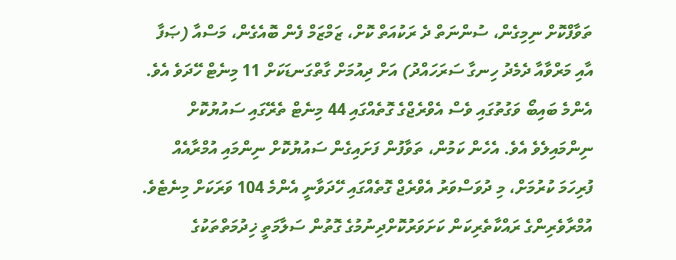ތަވާފްކޮށް ނިމިގެން، ސުންނަތް ދެ ރަކުއަތް ކޮށް، ޒަމްޒަމް ފެން ބޮއެގެން، މަސްއާ (ޞަފާ އާއި މަރްވާއާ ދެމެދު ހިނގާ ސަރަހައްދު) އަށް ދިއުމަށް ގާތްގަނޑަކަށް 11 މިނެޓް ހޭދަވެ އެވެ. އެންމެ ބައިބޯ ވަގުތުގައި ވެސް އެވްރެޖްގެ ގޮތެއްގައި 44 މިނެޓް ތެރޭގައި ސައުޔުކޮށް ނިންމައިލެވެ އެވެ. އެހެން ކަމުން، ތަވާފުން ފަށައިގެން ސައުޔުކޮށް ނިންމައި އުމްރާއެއް ފުރިހަމަ ކުރުމަށް، މި ދުވަސްވަރު އެވްރެޖް ގޮތެއްގައި ހޭދަވާނީ އެންމެ 104 ވަރަކަށް މިނެޓެވެ.
އުމްރާވެރިންގެ ރައްކާތެރިކަން ކަށަވަރުކޮށްދިނުމުގެ ގޮތުން ސަލާމަތީ ޚިދުމަތްތަކުގެ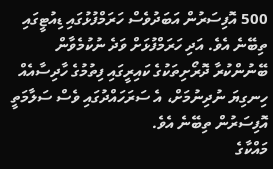500 އޮފިސަރުން އަބަދުވެސް ހަރަމްފުޅުގައި ޑިއުޓީގައި ތިބޭނެ އެވެ. އަދި ހަރަމްފުޅަށް ވަދެ ނުކުމެވާން ބޭނުންކުރާ ދޮރޯށިތަކުގެ ކައިރީގައި ފިތުމުގެ ހާދިސާއެއް ހިނގިޔަ ނުދިނުމަށް، އެ ސަރަހައްދުގައި ވެސް ސަލާމަތީ އޮފިސަރުން ތިބޭނެ އެވެ.
މައްކާގެ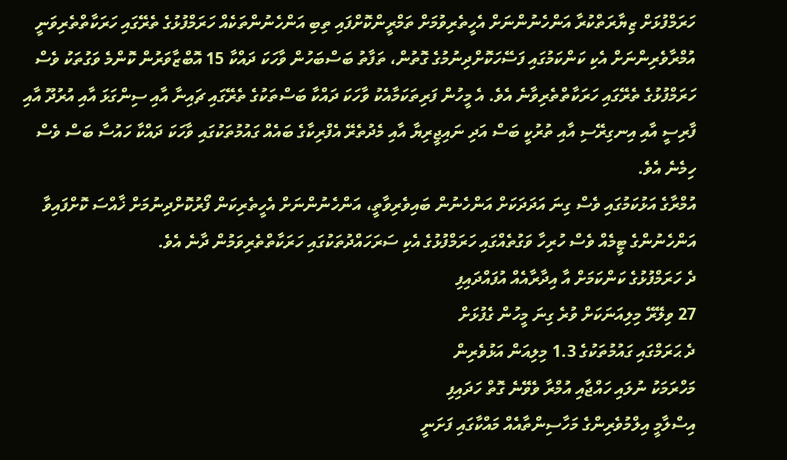ހަރަމްފުޅަށް ޒިޔާރަތްކުރާ އަންހެނުންނަށް އެހީތެރިވުމަށް ތަމްރީންކޮށްފައި ތިބި އަންހެނުންތަކެއް ހަރަމްފުޅުގެ ތެރޭގައި ހަރަކާތްތެރިވަނީ
އުމްރާވެރިންނަށް އެކި ކަންކަމުގައި ފަސޭހަކޮށްދިނުމުގެ ގޮތުން، ތަފާތު ބަސްބަހުން ވާހަކަ ދައްކާ 15 އޮބްޒާވަރުން ކޮންމެ ވަގުތަކު ވެސް ހަރަމްފުޅުގެ ތެރޭގައި ހަރަކާތްތެރިވާނެ އެވެ. އެ މީހުން ފަރިތަކަމާއެކު ވާހަކަ ދައްކާ ބަސްތަކުގެ ތެރޭގައި ޗައިނާ އާއި ސިންގަޅަ އާއި އުރުދޫ އާއި ފާރިސީ އާއި އިނގިރޭސި އާއި ތުރުކީ ބަސް އަދި ނައިޖީރިޔާ އާއި މެދުތެރޭ އެފްރިކާގެ ބައެއް ގައުމުތަކުގައި ވާހަކަ ދައްކާ ހައުސާ ބަސް ވެސް ހިމެނެ އެވެ.
އުމްރާގެ އަޅުކަމުގައި ވެސް ގިނަ އަދަދަކަށް އަންހެނުން ބައިވެރިވާތީ، އަންހެނުންނަށް އެހީތެރިކަން ފޯރުކޮށްދިނުމަށް ޚާއްސަ ކޮށްފައިވާ އަންހެނުންގެ ޓީމެއް ވެސް ހުރިހާ ވަގުތެއްގައި ހަރަމްފުޅުގެ އެކި ސަރަހައްދުތަކުގައި ހަރަކާތްތެރިވަމުން ދާނެ އެވެ.
ދެ ހަރަމްފުޅުގެ ކަންކަމަށް އާ އިދާރާއެއް އުފައްދައިފި
27 ވިލޭރޭ މިލިއަނަކަށް ވުރެ ގިނަ މީހުން ގެފުޅަށް
ދެ ޙަރަމްގައި ގައުމުތަކުގެ 1.3 މިލިއަން އަޅުވެރިން
މަހްރަމަކު ނުލައި ހައްޖާއި އުމްރާ ވެވޭނެ ގޮތް ހަދައިފި
އިސްލާމީ އިލްމުވެރިންގެ މަހާސިންތާއެއް މައްކާގައި ފަށަނީ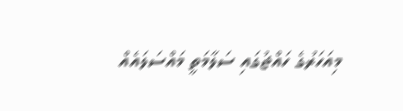މިއަހަރުގެ ހައްޖުގައި ސަލާމަތީ މައްސަލައެއް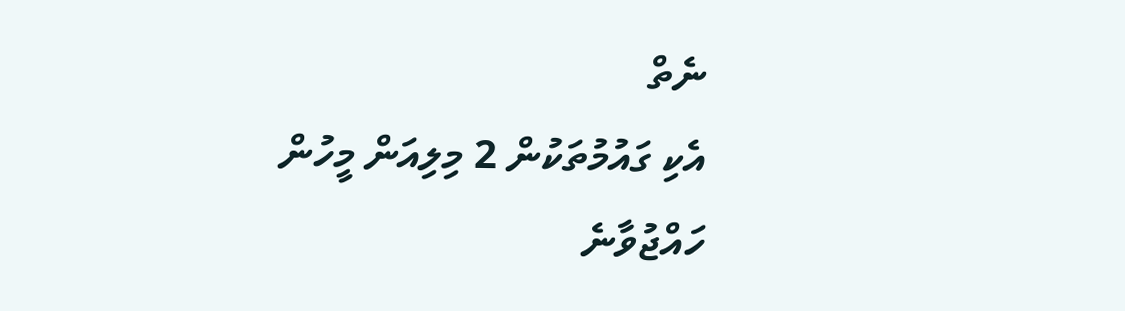ނެތް
އެކި ގައުމުތަކުން 2 މިލިއަން މީހުން ހައްޖުވާނެ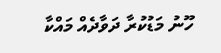ހޫނު މަޑުކުރާ ދަވާދެއް މައްކާ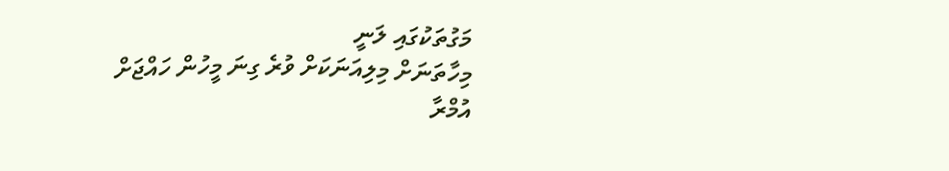މަގުތަކުގައި ލަނީ
މިހާތަނަށް މިލިއަނަކަށް ވުރެ ގިނަ މީހުން ހައްޖަށް
އުމްރާ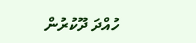ހުއްދަ ދޫކުރުން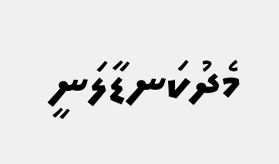މެދުކަނޑާލަނީ